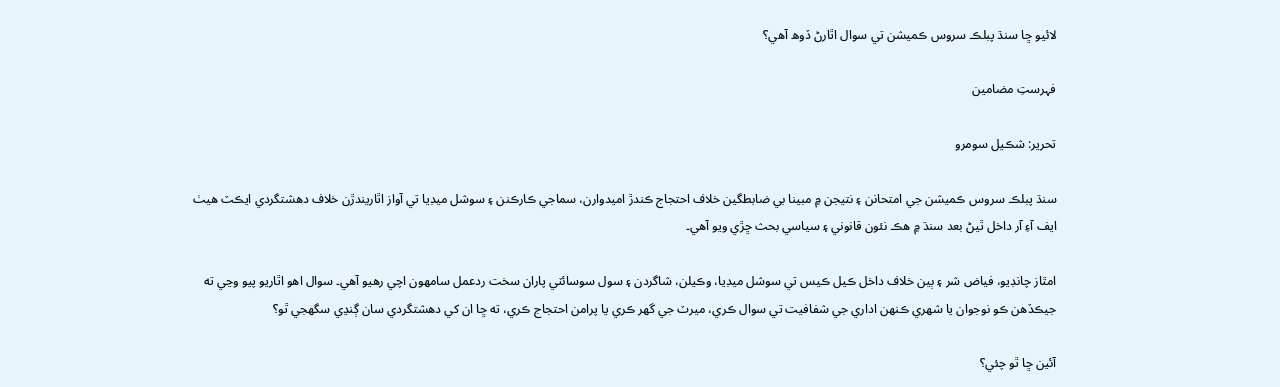لائیو ڇا سنڌ پبلڪ سروس ڪميشن تي سوال اٿارڻ ڏوھ آهي؟

فہرستِ مضامین

تحرير: شڪيل سومرو

سنڌ پبلڪ سروس ڪميشن جي امتحانن ۽ نتيجن ۾ مبينا بي ضابطگين خلاف احتجاج ڪندڙ اميدوارن، سماجي ڪارڪنن ۽ سوشل ميڊيا تي آواز اٿاريندڙن خلاف دهشتگردي ايڪٽ هيٺ ايف آءِ آر داخل ٿيڻ بعد سنڌ ۾ هڪ نئون قانوني ۽ سياسي بحث ڇڙي ويو آهي۔

امٿاز چانڊيو، فياض شر ۽ ٻين خلاف داخل ڪيل ڪيس تي سوشل ميڊيا، وڪيلن، شاگردن ۽ سول سوسائٽي پاران سخت ردعمل سامهون اچي رهيو آهي۔ سوال اهو اٿاريو پيو وڃي ته جيڪڏهن ڪو نوجوان يا شهري ڪنهن اداري جي شفافيت تي سوال ڪري، ميرٽ جي گهر ڪري يا پرامن احتجاج ڪري، ته ڇا ان کي دهشتگردي سان ڳنڍي سگهجي ٿو؟

آئين ڇا ٿو چئي؟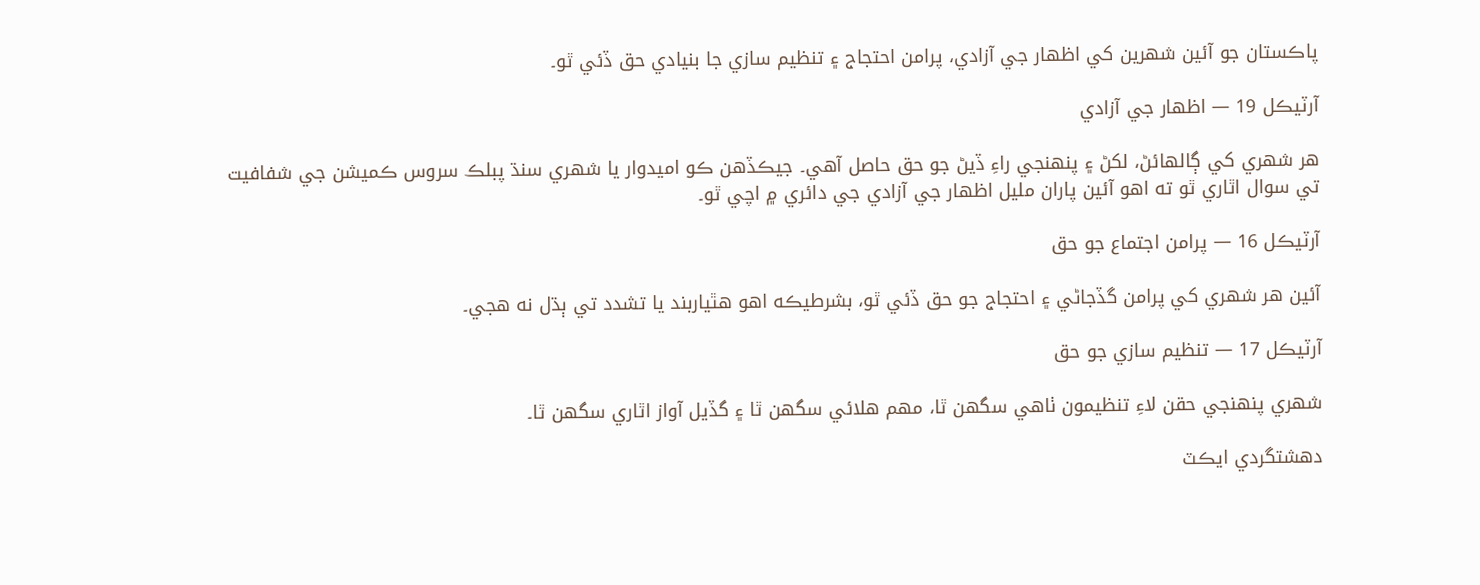پاڪستان جو آئين شهرين کي اظهار جي آزادي، پرامن احتجاج ۽ تنظيم سازي جا بنيادي حق ڏئي ٿو۔

آرٽيڪل 19 — اظهار جي آزادي

هر شهري کي ڳالهائڻ، لکڻ ۽ پنهنجي راءِ ڏيڻ جو حق حاصل آهي۔ جيڪڏهن ڪو اميدوار يا شهري سنڌ پبلڪ سروس ڪميشن جي شفافيت تي سوال اٿاري ٿو ته اهو آئين پاران مليل اظهار جي آزادي جي دائري ۾ اچي ٿو۔

آرٽيڪل 16 — پرامن اجتماع جو حق

آئين هر شهري کي پرامن گڏجاڻي ۽ احتجاج جو حق ڏئي ٿو، بشرطيڪه اهو هٿياربند يا تشدد تي ٻڌل نه هجي۔

آرٽيڪل 17 — تنظيم سازي جو حق

شهري پنهنجي حقن لاءِ تنظيمون ٺاهي سگهن ٿا، مهم هلائي سگهن ٿا ۽ گڏيل آواز اٿاري سگهن ٿا۔

دهشتگردي ايڪٽ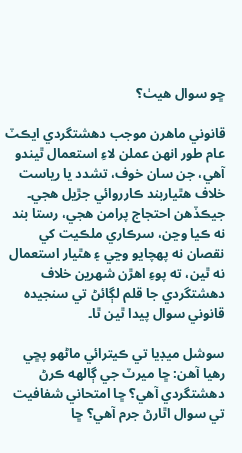ڇو سوال هيٺ؟

قانوني ماهرن موجب دهشتگردي ايڪٽ عام طور انهن عملن لاءِ استعمال ٿيندو آهي، جن سان خوف، تشدد يا رياست خلاف هٿياربند ڪارروائي جڙيل هجي۔ جيڪڏهن احتجاج پرامن هجي، رستا بند نه ڪيا وڃن، سرڪاري ملڪيت کي نقصان نه پهچايو وڃي ۽ هٿيار استعمال نه ٿين، ته پوءِ اهڙن شهرين خلاف دهشتگردي جا قلم لڳائڻ تي سنجيده قانوني سوال پيدا ٿين ٿا۔

سوشل ميڊيا تي ڪيترائي ماڻهو پڇي رھيا آهن: ڇا ميرٽ جي ڳالهه ڪرڻ دهشتگردي آهي؟ ڇا امتحاني شفافيت تي سوال اٿارڻ جرم آهي؟ ڇا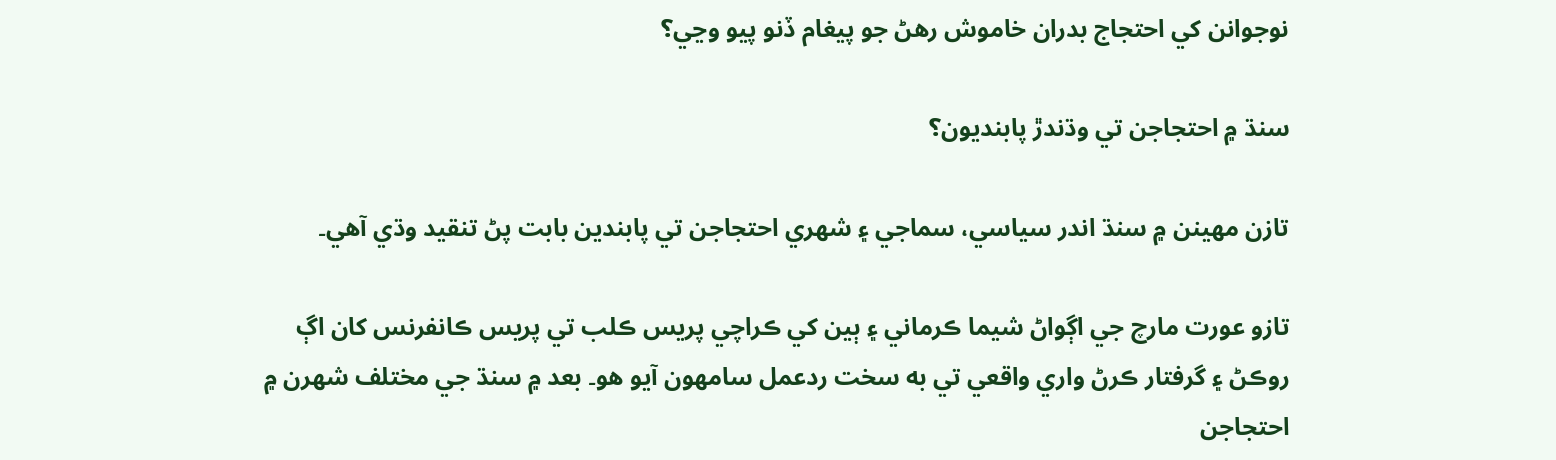نوجوانن کي احتجاج بدران خاموش رهڻ جو پيغام ڏنو پيو وڃي؟

سنڌ ۾ احتجاجن تي وڌندڙ پابنديون؟

تازن مهينن ۾ سنڌ اندر سياسي، سماجي ۽ شهري احتجاجن تي پابندين بابت پڻ تنقيد وڌي آهي۔

تازو عورت مارچ جي اڳواڻ شيما ڪرماني ۽ ٻين کي ڪراچي پريس ڪلب تي پريس ڪانفرنس کان اڳ روڪڻ ۽ گرفتار ڪرڻ واري واقعي تي به سخت ردعمل سامهون آيو هو۔ بعد ۾ سنڌ جي مختلف شهرن ۾ احتجاجن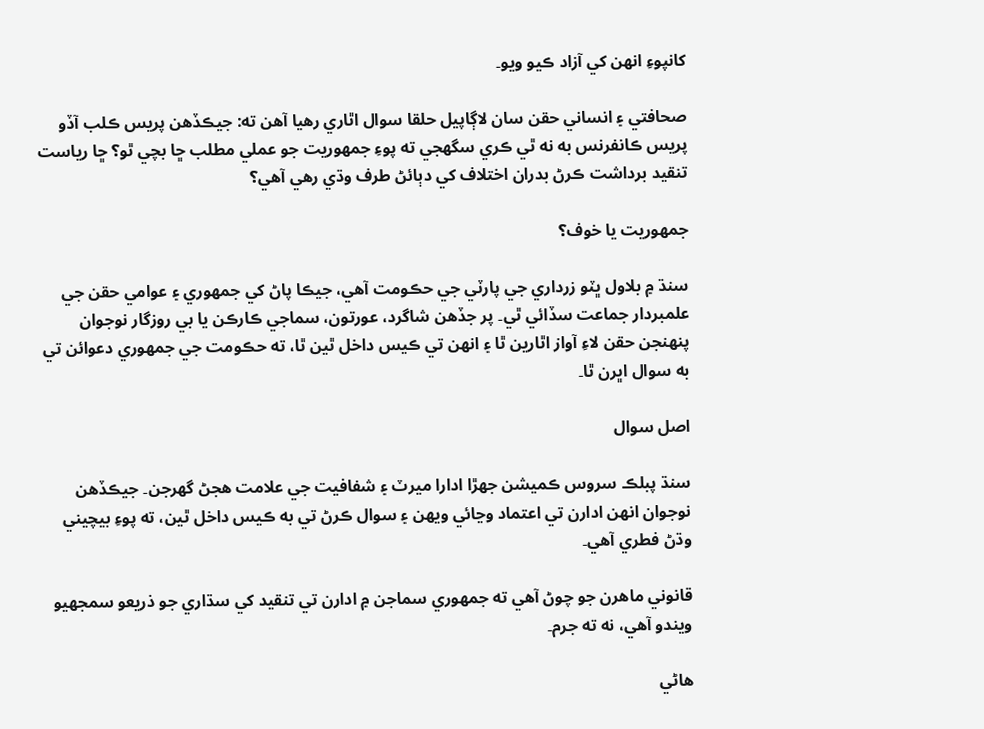کانپوءِ انهن کي آزاد ڪيو ويو۔

صحافتي ۽ انساني حقن سان لاڳاپيل حلقا سوال اٿاري رھيا آهن ته: جيڪڏھن پريس ڪلب آڏو پريس ڪانفرنس به نه ٿي ڪري سگهجي ته پوءِ جمهوريت جو عملي مطلب ڇا بچي ٿو؟ ڇا رياست تنقيد برداشت ڪرڻ بدران اختلاف کي دٻائڻ طرف وڌي رھي آهي؟

جمهوريت يا خوف؟

سنڌ ۾ بلاول ڀٽو زرداري جي پارٽي جي حڪومت آهي، جيڪا پاڻ کي جمهوري ۽ عوامي حقن جي علمبردار جماعت سڏائي ٿي۔ پر جڏهن شاگرد، عورتون، سماجي ڪارڪن يا بي روزگار نوجوان پنهنجن حقن لاءِ آواز اٿارين ٿا ۽ انهن تي ڪيس داخل ٿين ٿا، ته حڪومت جي جمهوري دعوائن تي به سوال اڀرن ٿا۔

اصل سوال

سنڌ پبلڪ سروس ڪميشن جهڙا ادارا ميرٽ ۽ شفافيت جي علامت هجڻ گهرجن۔ جيڪڏهن نوجوان انهن ادارن تي اعتماد وڃائي ويهن ۽ سوال ڪرڻ تي به ڪيس داخل ٿين، ته پوءِ بيچيني وڌڻ فطري آهي۔

قانوني ماهرن جو چوڻ آهي ته جمهوري سماجن ۾ ادارن تي تنقيد کي سڌاري جو ذريعو سمجهيو ويندو آهي، نه ته جرم۔

هاڻي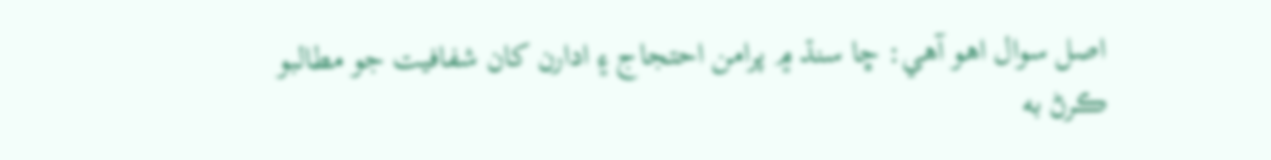اصل سوال اهو آهي: ڇا سنڌ ۾ پرامن احتجاج ۽ ادارن کان شفافيت جو مطالبو ڪرڻ به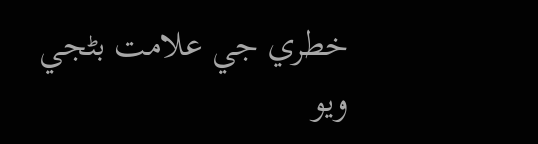خطري جي علامت بڻجي ويو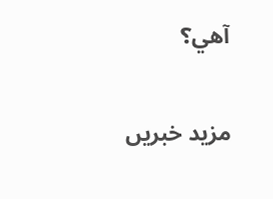آهي؟

مزید خبریں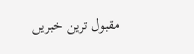مقبول ترین خبریں